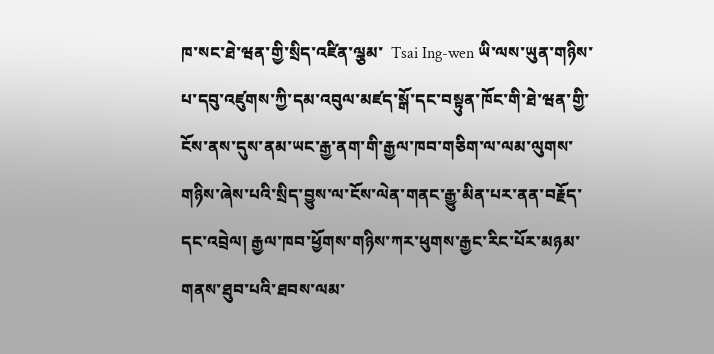ཁ་སང་ཐེ་ཝན་གྱི་སྲིད་འཛིན་ལྕམ་  Tsai Ing-wen ཡི་ལས་ཡུན་གཉིས་པ་དབུ་འཛུགས་ཀྱི་དམ་འབུལ་མཛད་སྒོ་དང་བསྟུན་ཁོང་གི་ཐེ་ཝན་གྱི་ངོས་ནས་དུས་ནམ་ཡང་རྒྱ་ནག་གི་རྒྱལ་ཁབ་གཅིག་ལ་ལམ་ལུགས་གཉིས་ཞེས་པའི་སྲིད་བྱུས་ལ་ངོས་ལེན་གནང་རྒྱུ་མིན་པར་ནན་བརྗོད་དང་འབྲེལ། རྒྱལ་ཁབ་ཕྱོགས་གཉིས་ཀར་ཕུགས་རྒྱང་རིང་པོར་མཉམ་གནས་ཐུབ་པའི་ཐབས་ལམ་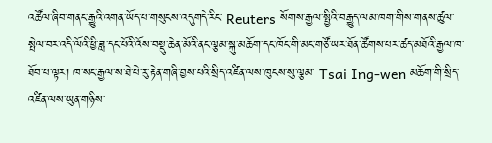འཚོལ་ཞིབ་གནང་རྒྱུའི་འགན་ཡོད་པ་གསུངས་འདུགདེ་རིང་ Reuters སོགས་རྒྱལ་སྤྱིའི་བརྒྱུད་ལམ་ཁག་གིས་གནས་ཚུལ་སྤེལ་བར་འདི་ལོའི་ཕྱི་ཟླ་དང་པོའི་འོས་བསྡུ་ཆེན་མོའི་ནང་ལྕམ་སྐུ་མཆོག་དང་ཁོང་གི་མང་གཙོ་ཡར་ཐོན་ཚོགས་པར་ཚད་མཐོའི་རྒྱལ་ཁ་ཐོབ་པ་ལྟར། ཁ་སང་རྒྱལ་ས་ཐེ་པེ་རུ་རྟེན་གཞི་བྱས་པའི་སྲིད་འཛིན་ལས་ཁུངས་སུ་ལྕམ་ Tsai Ing-wen མཆོག་གི་སྲིད་འཛིན་ལས་ཡུན་གཉིས་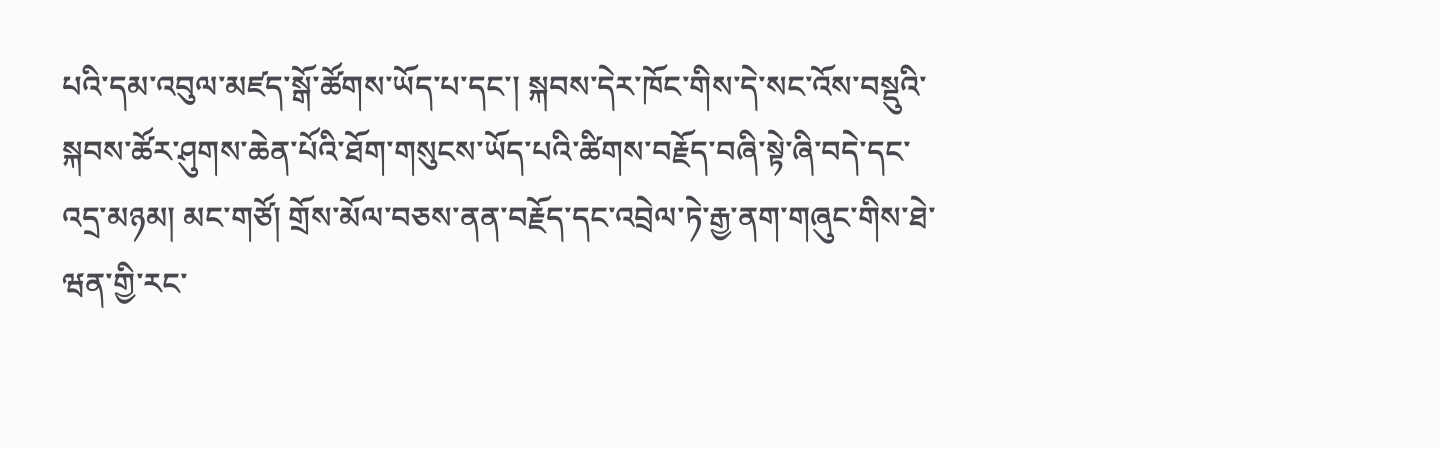པའི་དམ་འབུལ་མཛད་སྒོ་ཚོགས་ཡོད་པ་དང་། སྐབས་དེར་ཁོང་གིས་དེ་སང་འོས་བསྡུའི་སྐབས་ཚོར་ཤུགས་ཆེན་པོའི་ཐོག་གསུངས་ཡོད་པའི་ཚིགས་བརྗོད་བཞི་སྟེ་ཞི་བདེ་དང་འདྲ་མཉམ། མང་གཙོ། གྲོས་མོལ་བཅས་ནན་བརྗོད་དང་འབྲེལ་ཏེ་རྒྱ་ནག་གཞུང་གིས་ཐེ་ཝན་གྱི་རང་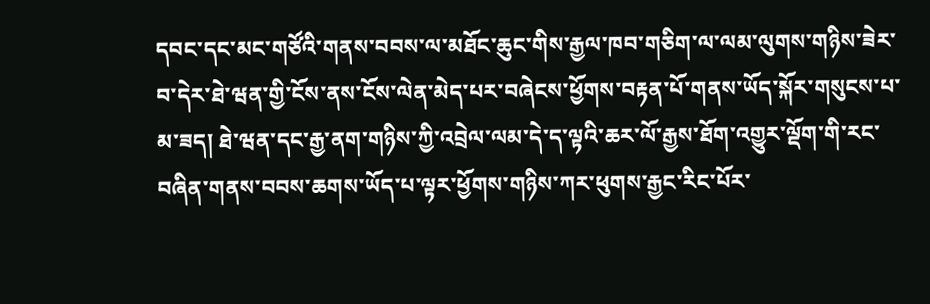དབང་དང་མང་གཙོའི་གནས་བབས་ལ་མཐོང་ཆུང་གིས་རྒྱལ་ཁབ་གཅིག་ལ་ལམ་ལུགས་གཉིས་ཟེར་བ་དེར་ཐེ་ཝན་གྱི་ངོས་ནས་ངོས་ལེན་མེད་པར་བཞེངས་ཕྱོགས་བརྟན་པོ་གནས་ཡོད་སྐོར་གསུངས་པ་མ་ཟད། ཐེ་ཝན་དང་རྒྱ་ནག་གཉིས་ཀྱི་འབྲེལ་ལམ་དེ་ད་ལྟའི་ཆར་ལོ་རྒྱས་ཐོག་འགྱུར་ལྡོག་གི་རང་བཞིན་གནས་བབས་ཆགས་ཡོད་པ་ལྟར་ཕྱོགས་གཉིས་ཀར་ཕུགས་རྒྱང་རིང་པོར་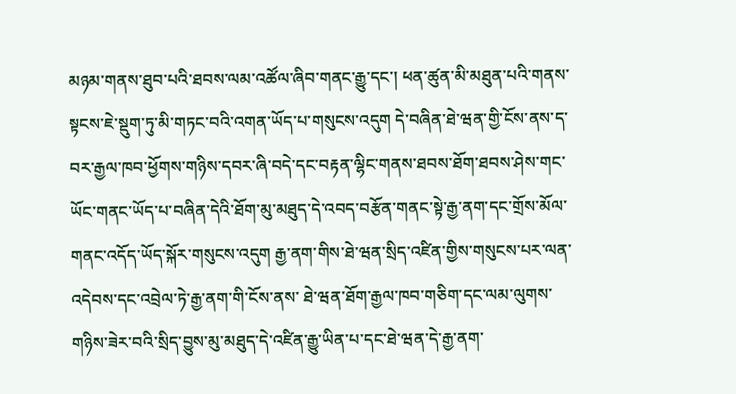མཉམ་གནས་ཐུབ་པའི་ཐབས་ལམ་འཚོལ་ཞིབ་གནང་རྒྱུ་དང་། ཕན་ཚུན་མི་མཐུན་པའི་གནས་སྟངས་ཇེ་སྡུག་ཏུ་མི་གཏང་བའི་འགན་ཡོད་པ་གསུངས་འདུག དེ་བཞིན་ཐེ་ཝན་གྱི་ངོས་ནས་ད་བར་རྒྱལ་ཁབ་ཕྱོགས་གཉིས་དབར་ཞི་བདེ་དང་བརྟན་ལྷིང་གནས་ཐབས་ཐོག་ཐབས་ཤེས་གང་ཡོང་གནང་ཡོད་པ་བཞིན་དེའི་ཐོག་མུ་མཐུད་དེ་འབད་བརྩོན་གནང་སྟེ་རྒྱ་ནག་དང་གྲོས་མོལ་གནང་འདོད་ཡོད་སྐོར་གསུངས་འདུག རྒྱ་ནག་གིས་ཐེ་ཝན་སྲིད་འཛིན་གྱིས་གསུངས་པར་ལན་འདེབས་དང་འབྲེལ་ཏེ་རྒྱ་ནག་གི་ངོས་ནས་ ཐེ་ཝན་ཐོག་རྒྱལ་ཁབ་གཅིག་དང་ལམ་ལུགས་གཉིས་ཟེར་བའི་སྲིད་བྱུས་མུ་མཐུད་དེ་འཛིན་རྒྱུ་ཡིན་པ་དང་ཐེ་ཝན་དེ་རྒྱ་ནག་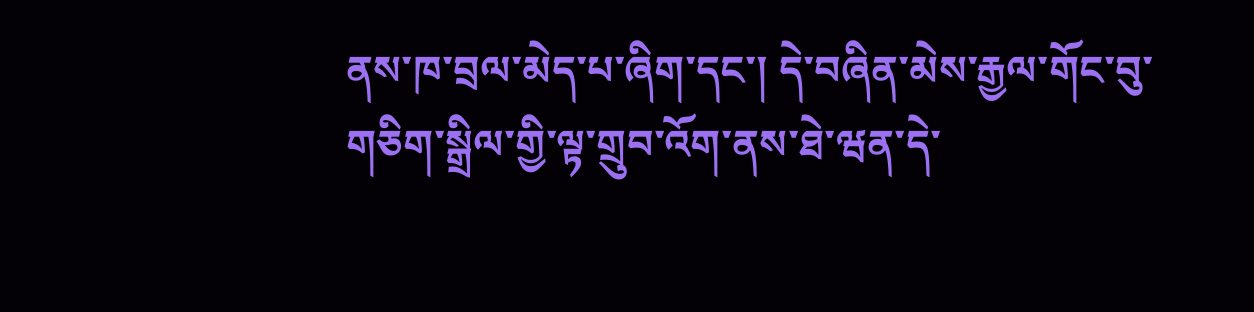ནས་ཁ་བྲལ་མེད་པ་ཞིག་དང་། དེ་བཞིན་མེས་རྒྱལ་གོང་བུ་གཅིག་སྒྲིལ་གྱི་ལྟ་གྲུབ་འོག་ནས་ཐེ་ཝན་དེ་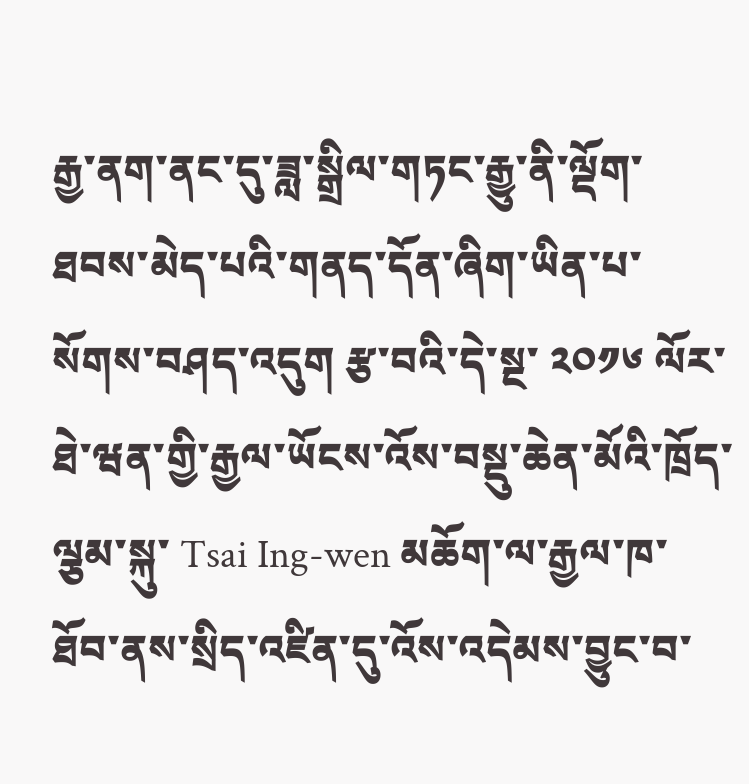རྒྱ་ནག་ནང་དུ་ཟླ་སྒྲིལ་གཏང་རྒྱུ་ནི་ལྡོག་ཐབས་མེད་པའི་གནད་དོན་ཞིག་ཡིན་པ་སོགས་བཤད་འདུག རྩ་བའི་དེ་སྔ་ ༢༠༡༦ ལོར་ཐེ་ཝན་གྱི་རྒྱལ་ཡོངས་འོས་བསྡུ་ཆེན་མོའི་ཁྲོད་ལྕམ་སྐུ་ Tsai Ing-wen མཆོག་ལ་རྒྱལ་ཁ་ཐོབ་ནས་སྲིད་འཛིན་དུ་འོས་འདེམས་བྱུང་བ་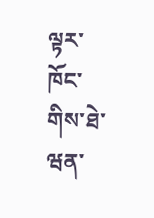ལྟར་ཁོང་གིས་ཐེ་ཝན་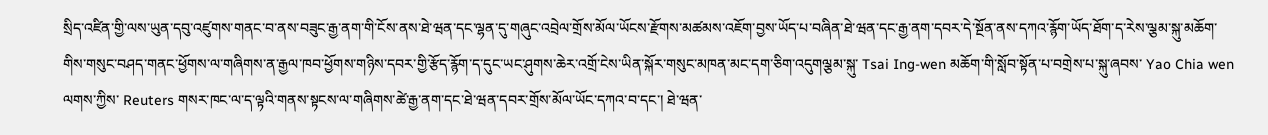སྲིད་འཛིན་གྱི་ལས་ཡུན་དབུ་འཛུགས་གནང་བ་ནས་བཟུང་རྒྱ་ནག་གི་ངོས་ནས་ཐེ་ཝན་དང་ལྷན་དུ་གཞུང་འབྲེལ་གྲོས་མོལ་ཡོངས་རྫོགས་མཚམས་འཇོག་བྱས་ཡོད་པ་བཞིན་ཐེ་ཝན་དང་རྒྱ་ནག་དབར་དེ་སྔོན་ནས་དཀའ་རྙོག་ཡོད་ཐོག་ད་རེས་ལྕམ་སྐུ་མཆོག་གིས་གསུང་བཤད་གནང་ཕྱོགས་ལ་གཞིགས་ན་རྒྱལ་ཁབ་ཕྱོགས་གཉིས་དབར་གྱི་རྩོད་རྙོག་ད་དུང་ཡང་ཤུགས་ཆེར་འགྲོ་ངེས་ཡིན་སྐོར་གསུང་མཁན་མང་དག་ཅིག་འདུགལྕམ་སྐུ་ Tsai Ing-wen མཆོག་གི་སློབ་སྟོན་པ་བགྲེས་པ་སྐུ་ཞབས་ Yao Chia wen ལགས་ཀྱིས་ Reuters གསར་ཁང་ལ་ད་ལྟའི་གནས་སྟངས་ལ་གཞིགས་ཚེ་རྒྱ་ནག་དང་ཐེ་ཝན་དབར་གྲོས་མོལ་ཡོང་དཀའ་བ་དང་། ཐེ་ཝན་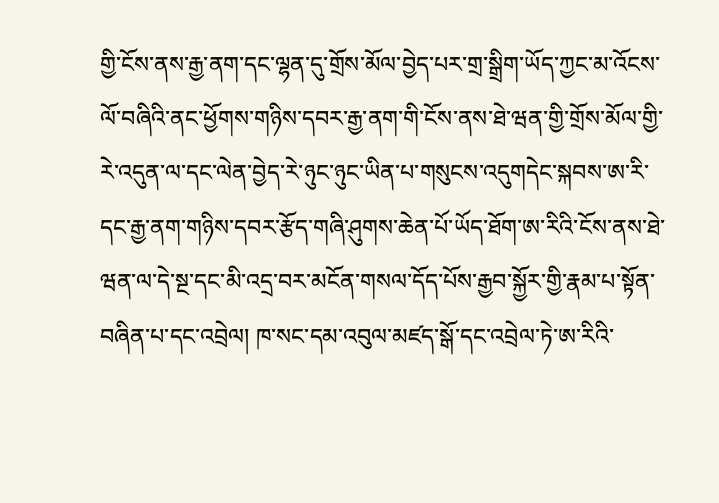གྱི་ངོས་ནས་རྒྱ་ནག་དང་ལྷན་དུ་གྲོས་མོལ་བྱེད་པར་གྲ་སྒྲིག་ཡོད་ཀྱང་མ་འོངས་ལོ་བཞིའི་ནང་ཕྱོགས་གཉིས་དབར་རྒྱ་ནག་གི་ངོས་ནས་ཐེ་ཝན་གྱི་གྲོས་མོལ་གྱི་རེ་འདུན་ལ་དང་ལེན་བྱེད་རེ་ཉུང་ཉུང་ཡིན་པ་གསུངས་འདུགདེང་སྐབས་ཨ་རི་དང་རྒྱ་ནག་གཉིས་དབར་རྩོད་གཞི་ཤུགས་ཆེན་པོ་ཡོད་ཐོག་ཨ་རིའི་ངོས་ནས་ཐེ་ཝན་ལ་དེ་སྔ་དང་མི་འདྲ་བར་མངོན་གསལ་དོད་པོས་རྒྱབ་སྐྱོར་གྱི་རྣམ་པ་སྟོན་བཞིན་པ་དང་འབྲེལ། ཁ་སང་དམ་འབུལ་མཛད་སྒོ་དང་འབྲེལ་ཏེ་ཨ་རིའི་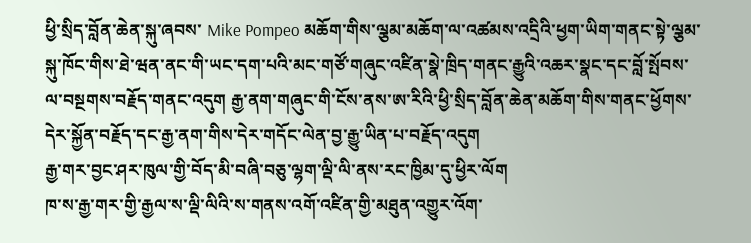ཕྱི་སྲིད་བློན་ཆེན་སྐུ་ཞབས་ Mike Pompeo མཆོག་གིས་ལྕམ་མཆོག་ལ་འཚམས་འདྲིའི་ཕྱག་ཡིག་གནང་སྟེ་ལྕམ་སྐུ་ཁོང་གིས་ཐེ་ཝན་ནང་གི་ཡང་དག་པའི་མང་གཙོ་གཞུང་འཛིན་སྣེ་ཁྲིད་གནང་རྒྱུའི་འཆར་སྣང་དང་བློ་སྤོབས་ལ་བསྔགས་བརྗོད་གནང་འདུག རྒྱ་ནག་གཞུང་གི་ངོས་ནས་ཨ་རིའི་ཕྱི་སྲིད་བློན་ཆེན་མཆོག་གིས་གནང་ཕྱོགས་དེར་སྐྱོན་བརྗོད་དང་རྒྱ་ནག་གིས་དེར་གདོང་ལེན་བྱ་རྒྱུ་ཡིན་པ་བརྗོད་འདུག
རྒྱ་གར་བྱང་ཤར་ཁུལ་གྱི་བོད་མི་བཞི་བཅུ་ལྷག་ལྡི་ལི་ནས་རང་ཁྱིམ་དུ་ཕྱིར་ལོག
ཁ་ས་རྒྱ་གར་གྱི་རྒྱལ་ས་ལྡི་ལིའི་ས་གནས་འགོ་འཛིན་གྱི་མཐུན་འགྱུར་འོག་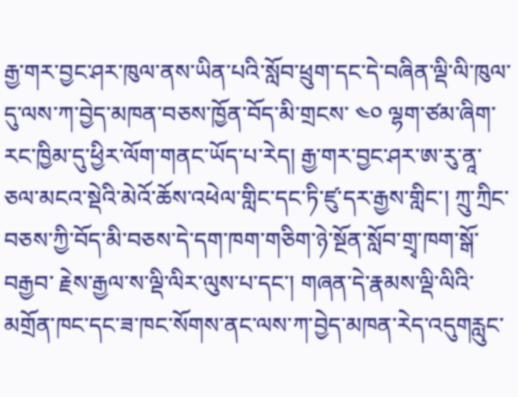རྒྱ་གར་བྱང་ཤར་ཁུལ་ནས་ཡིན་པའི་སློབ་ཕྲུག་དང་དེ་བཞིན་ལྡི་ལི་ཁུལ་དུ་ལས་ཀ་བྱེད་མཁན་བཅས་ཁྱོན་བོད་མི་གྲངས་ ༤༠ ལྷག་ཙམ་ཞིག་རང་ཁྱིམ་དུ་ཕྱིར་ལོག་གནང་ཡོད་པ་རེད། རྒྱ་གར་བྱང་ཤར་ཨ་རུ་ནཱ་ཅལ་མངའ་སྡེའི་མེའོ་ཆོས་འཕེལ་གླིང་དང་ཏི་ཛུ་དར་རྒྱས་གླིང་། ཀྲུ་ཀྲིང་བཅས་ཀྱི་བོད་མི་བཅས་དེ་དག་ཁག་གཅིག་ཉེ་སྔོན་སློབ་གྲྭ་ཁག་སྒོ་བརྒྱབ་ རྗེས་རྒྱལ་ས་ལྡི་ལིར་ལུས་པ་དང་། གཞན་དེ་རྣམས་ལྡི་ལིའི་མགྲོན་ཁང་དང་ཟ་ཁང་སོགས་ནང་ལས་ཀ་བྱེད་མཁན་རེད་འདུགརླུང་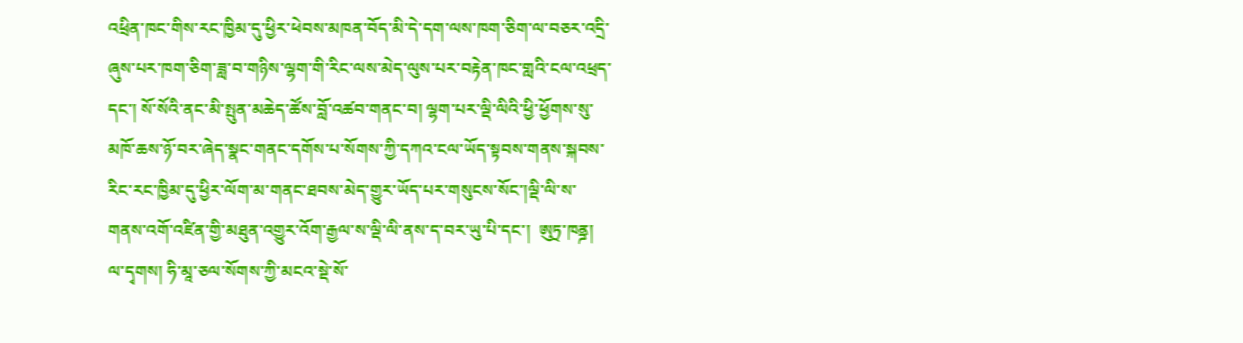འཕྲིན་ཁང་གིས་རང་ཁྱིམ་དུ་ཕྱིར་ཕེབས་མཁན་བོད་མི་དེ་དག་ལས་ཁག་ཅིག་ལ་བཅར་འདྲི་ཞུས་པར་ཁག་ཅིག་ཟླ་བ་གཉིས་ལྷག་གི་རིང་ལས་མེད་ལུས་པར་བརྟེན་ཁང་གླའི་ངལ་འཕྲད་དང་། སོ་སོའི་ནང་མི་སྤུན་མཆེད་ཚོས་བློ་འཚབ་གནང་བ། ལྷག་པར་ལྡི་ལིའི་ཕྱི་ཕྱོགས་སུ་མཁོ་ཆས་ཉོ་བར་ཞེད་སྣང་གནང་དགོས་པ་སོགས་ཀྱི་དཀའ་ངལ་ཡོད་སྟབས་གནས་སྐབས་རིང་རང་ཁྱིམ་དུ་ཕྱིར་ལོག་མ་གནང་ཐབས་མེད་གྱུར་ཡོད་པར་གསུངས་སོང་།ལྡི་ལི་ས་གནས་འགོ་འཛིན་གྱི་མཐུན་འགྱུར་འོག་རྒྱལ་ས་ལྡི་ལི་ནས་ད་བར་ཡུ་པི་དང་།  ཨུཏྲ་ཁནྜ། ལ་དྭགས། ཧི་མཱ་ཅལ་སོགས་ཀྱི་མངའ་སྡེ་སོ་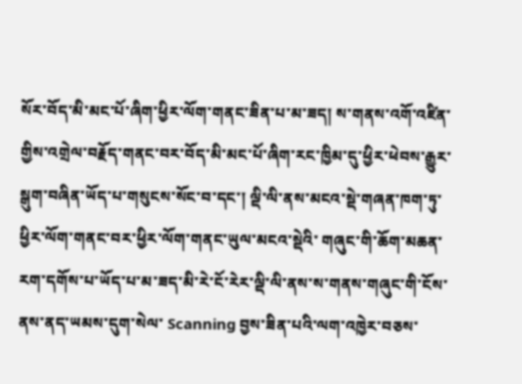སོར་བོད་མི་མང་པོ་ཞིག་ཕྱིར་ལོག་གནང་ཟིན་པ་མ་ཟད། ས་གནས་འགོ་འཛིན་གྱིས་འགྲེལ་བརྗོད་གནང་བར་བོད་མི་མང་པོ་ཞིག་རང་ཁྱིམ་དུ་ཕྱིར་ཕེབས་རྒྱུར་སྒུག་བཞིན་ཡོད་པ་གསུངས་སོང་བ་དང་། ལྡི་ལི་ནས་མངའ་སྡེ་གཞན་ཁག་ཏུ་ཕྱིར་ལོག་གནང་བར་ཕྱིར་ལོག་གནང་ཡུལ་མངའ་སྡེའི་ གཞུང་གི་ཆོག་མཆན་རག་དགོས་པ་ཡོད་པ་མ་ཟད་མི་རེ་ངོ་རེར་ལྡི་ལི་ནས་ས་གནས་གཞུང་གི་ངོས་ནས་ནད་ཡམས་དུག་སེལ་ Scanning བྱས་ཟིན་པའི་ལག་འཁྱེར་བཅས་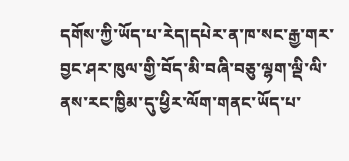དགོས་ཀྱི་ཡོད་པ་རེད།དཔེར་ན་ཁ་སང་རྒྱ་གར་བྱང་ཤར་ཁུལ་གྱི་བོད་མི་བཞི་བཅུ་ལྷག་ལྡི་ལི་ནས་རང་ཁྱིམ་དུ་ཕྱིར་ལོག་གནང་ཡོད་པ་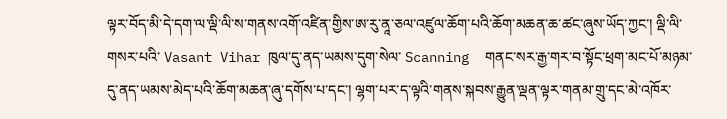ལྟར་བོད་མི་དེ་དག་ལ་ལྡི་ལི་ས་གནས་འགོ་འཛིན་གྱིས་ཨ་རུ་ནཱ་ཅལ་འཛུལ་ཆོག་པའི་ཆོག་མཆན་ཆ་ཚང་ཞུས་ཡོད་ཀྱང་། ལྡི་ལི་གསར་པའི་ Vasant Vihar ཁུལ་དུ་ནད་ཡམས་དུག་སེལ་ Scanning  གནང་སར་རྒྱ་གར་བ་སྟོང་ཕྲག་མང་པོ་མཉམ་དུ་ནད་ཡམས་མེད་པའི་ཆོག་མཆན་ཞུ་དགོས་པ་དང་། ལྷག་པར་ད་ལྟའི་གནས་སྐབས་རྒྱུན་ལྡན་ལྟར་གནམ་གྲུ་དང་མེ་འཁོར་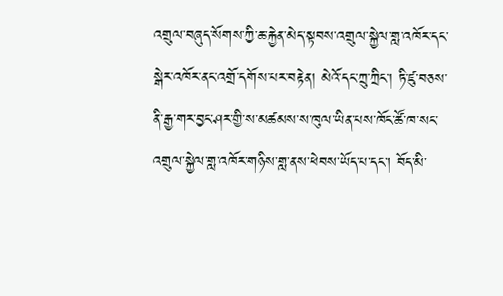འགྲུལ་བཞུད་སོགས་ཀྱི་ཆ་རྐྱེན་མེད་སྟབས་འགྲུལ་སྐྱེལ་གླ་འཁོར་དང་སྒེར་འཁོར་ནང་འགྲོ་དགོས་པར་བརྟེན། མེའོ་དང་ཀྲུ་ཀྲིང་། ཏི་ཛུ་བཅས་ནི་རྒྱ་གར་བྱང་ཤར་གྱི་ས་མཚམས་ས་ཁུལ་ཡིན་པས་ཁོང་ཚོ་ཁ་སང་འགྲུལ་སྐྱེལ་གླ་འཁོར་གཉིས་གླ་ནས་ཕེབས་ཡོད་པ་དང་། བོད་མི་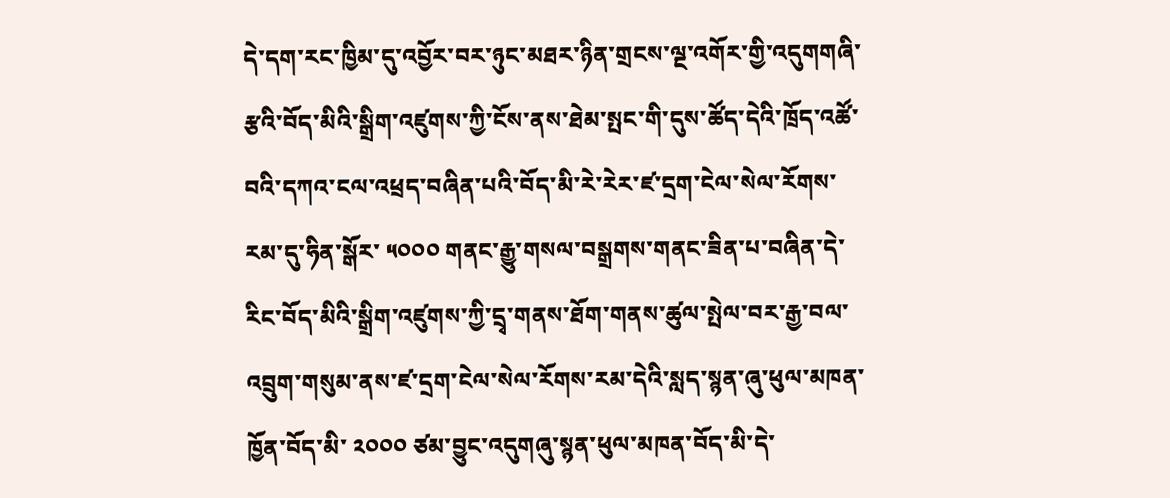དེ་དག་རང་ཁྱིམ་དུ་འབྱོར་བར་ཉུང་མཐར་ཉིན་གྲངས་ལྔ་འགོར་གྱི་འདུགགཞི་རྩའི་བོད་མིའི་སྒྲིག་འཛུགས་ཀྱི་ངོས་ནས་ཐེམ་སྤང་གི་དུས་ཚོད་དེའི་ཁྲོད་འཚོ་བའི་དཀའ་ངལ་འཕྲད་བཞིན་པའི་བོད་མི་རེ་རེར་ཛ་དྲག་ངེལ་སེལ་རོགས་རམ་དུ་ཧིན་སྒོར་ ༥༠༠༠ གནང་རྒྱུ་གསལ་བསྒྲགས་གནང་ཟིན་པ་བཞིན་དེ་རིང་བོད་མིའི་སྒྲིག་འཛུགས་ཀྱི་དྲྭ་གནས་ཐོག་གནས་ཚུལ་སྤེལ་བར་རྒྱ་བལ་འབྲུག་གསུམ་ནས་ཛ་དྲག་ངེལ་སེལ་རོགས་རམ་དེའི་སླད་སྙན་ཞུ་ཕུལ་མཁན་ཁྱོན་བོད་མི་ ༢༠༠༠ ཙམ་བྱུང་འདུགཞུ་སྙན་ཕུལ་མཁན་བོད་མི་དེ་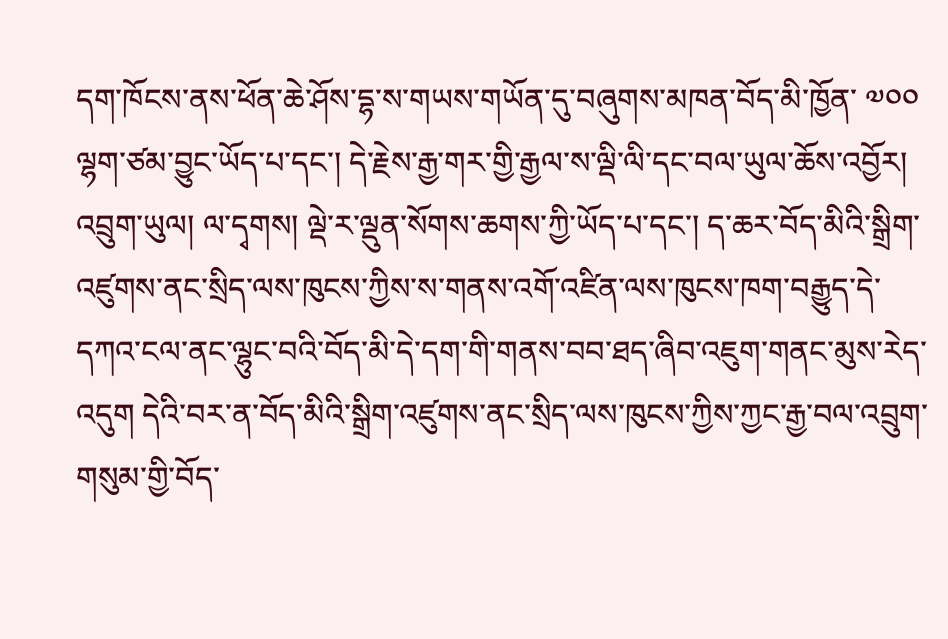དག་ཁོངས་ནས་ཕོན་ཆེ་ཤོས་དྷ་ས་གཡས་གཡོན་དུ་བཞུགས་མཁན་བོད་མི་ཁྱོན་ ༧༠༠ ལྷག་ཙམ་བྱུང་ཡོད་པ་དང་། དེ་རྗེས་རྒྱ་གར་གྱི་རྒྱལ་ས་ལྡི་ལི་དང་བལ་ཡུལ་ཆོས་འབྱོར། འབྲུག་ཡུལ། ལ་དྭགས། ལྡེ་ར་ལྡུན་སོགས་ཆགས་ཀྱི་ཡོད་པ་དང་། ད་ཆར་བོད་མིའི་སྒྲིག་འཛུགས་ནང་སྲིད་ལས་ཁུངས་ཀྱིས་ས་གནས་འགོ་འཛིན་ལས་ཁུངས་ཁག་བརྒྱུད་དེ་དཀའ་ངལ་ནང་ལྷུང་བའི་བོད་མི་དེ་དག་གི་གནས་བབ་ཐད་ཞིབ་འཇུག་གནང་མུས་རེད་འདུག དེའི་བར་ན་བོད་མིའི་སྒྲིག་འཛུགས་ནང་སྲིད་ལས་ཁུངས་ཀྱིས་ཀྱང་རྒྱ་བལ་འབྲུག་གསུམ་གྱི་བོད་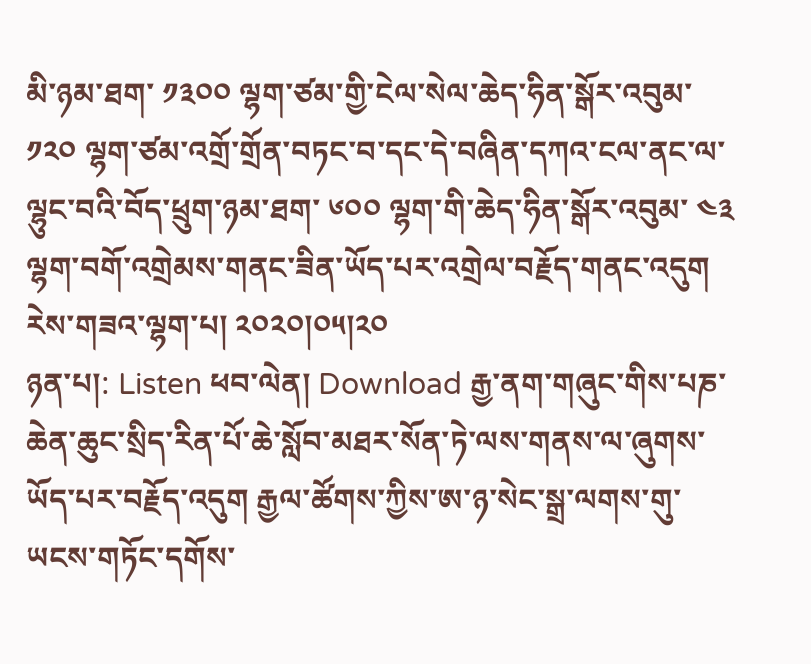མི་ཉམ་ཐག་ ༡༣༠༠ ལྷག་ཙམ་གྱི་ངེལ་སེལ་ཆེད་ཧིན་སྒོར་འབུམ་ ༡༢༠ ལྷག་ཙམ་འགྲོ་གྲོན་བཏང་བ་དང་དེ་བཞིན་དཀའ་ངལ་ནང་ལ་ལྷུང་བའི་བོད་ཕྲུག་ཉམ་ཐག་ ༦༠༠ ལྷག་གི་ཆེད་ཧིན་སྒོར་འབུམ་ ༤༣ ལྷག་བགོ་འགྲེམས་གནང་ཟིན་ཡོད་པར་འགྲེལ་བརྗོད་གནང་འདུག
རེས་གཟའ་ལྷག་པ། ༢༠༢༠།༠༥།༢༠
ཉན་པ།: Listen ཕབ་ལེན། Download རྒྱ་ནག་གཞུང་གིས་པཎ་ཆེན་ཆུང་སྲིད་རིན་པོ་ཆེ་སློབ་མཐར་སོན་ཏེ་ལས་གནས་ལ་ཞུགས་ཡོད་པར་བརྗོད་འདུག རྒྱལ་ཚོགས་ཀྱིས་ཨ་ཉ་སེང་སྒྲ་ལགས་གུ་ཡངས་གཏོང་དགོས་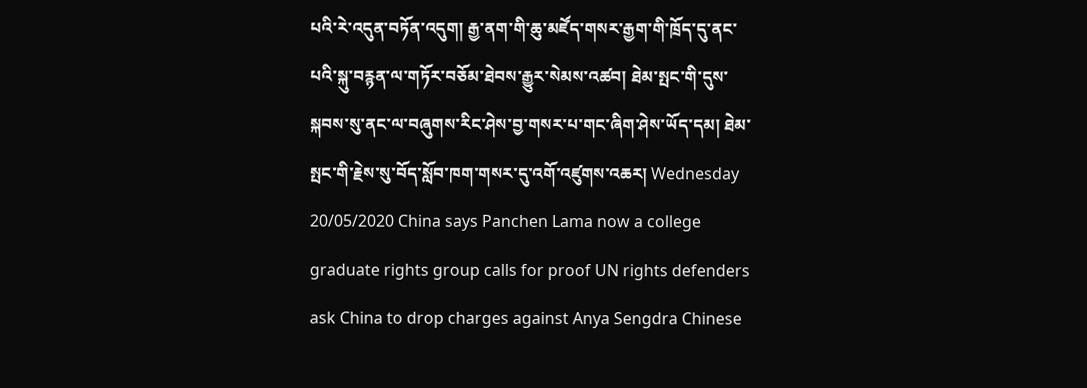པའི་རེ་འདུན་བཏོན་འདུག། རྒྱ་ནག་གི་ཆུ་མཛོད་གསར་རྒྱག་གི་ཁྲོད་དུ་ནང་པའི་སྐུ་བརྙན་ལ་གཏོར་བཅོམ་ཐེབས་རྒྱུར་སེམས་འཚབ། ཐེམ་སྤང་གི་དུས་སྐབས་སུ་ནང་ལ་བཞུགས་རིང་ཤེས་བྱ་གསར་པ་གང་ཞིག་ཤེས་ཡོད་དམ། ཐེམ་སྤང་གི་རྗེས་སུ་བོད་སློབ་ཁག་གསར་དུ་འགོ་འཛུགས་འཆར། Wednesday 20/05/2020 China says Panchen Lama now a college graduate rights group calls for proof UN rights defenders ask China to drop charges against Anya Sengdra Chinese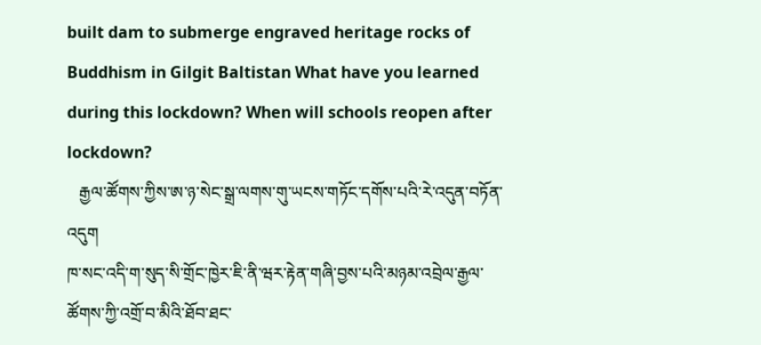built dam to submerge engraved heritage rocks of Buddhism in Gilgit Baltistan What have you learned during this lockdown? When will schools reopen after lockdown?
   རྒྱལ་ཚོགས་ཀྱིས་ཨ་ཉ་སེང་སྒྲ་ལགས་གུ་ཡངས་གཏོང་དགོས་པའི་རེ་འདུན་བཏོན་འདུག
ཁ་སང་འདི་ག་སུད་སི་གྲོང་ཁྱེར་ཇི་ནི་ཝར་རྟེན་གཞི་བྱས་པའི་མཉམ་འབྲེལ་རྒྱལ་ཚོགས་ཀྱི་འགྲོ་བ་མིའི་ཐོབ་ཐང་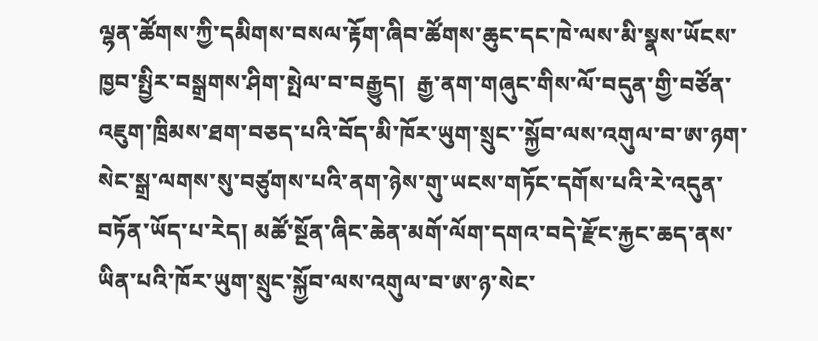ལྷན་ཚོགས་ཀྱི་དམིགས་བསལ་རྟོག་ཞིབ་ཚོགས་ཆུང་དང་ཁེ་ལས་མི་སྣས་ཡོངས་ཁྱབ་སྤྱིར་བསྒྲགས་ཤིག་སྤེལ་བ་བརྒྱུད།  རྒྱ་ནག་གཞུང་གིས་ལོ་བདུན་གྱི་བཙོན་འཇུག་ཁྲིམས་ཐག་བཅད་པའི་བོད་མི་ཁོར་ཡུག་སྲུང་་སྐྱོབ་ལས་འགུལ་བ་ཨ་ཉག་སེང་སྒྲ་ལགས་སུ་བཙུགས་པའི་ནག་ཉེས་གུ་ཡངས་གཏོང་དགོས་པའི་རེ་འདུན་བཏོན་ཡོད་པ་རེད། མཚོ་སྔོན་ཞིང་ཆེན་མགོ་ལོག་དགའ་བདེ་རྫོང་རྐྱང་ཆད་ནས་ཡིན་པའི་ཁོར་ཡུག་སྲུང་སྐྱོབ་ལས་འགུལ་བ་ཨ་ཉ་སེང་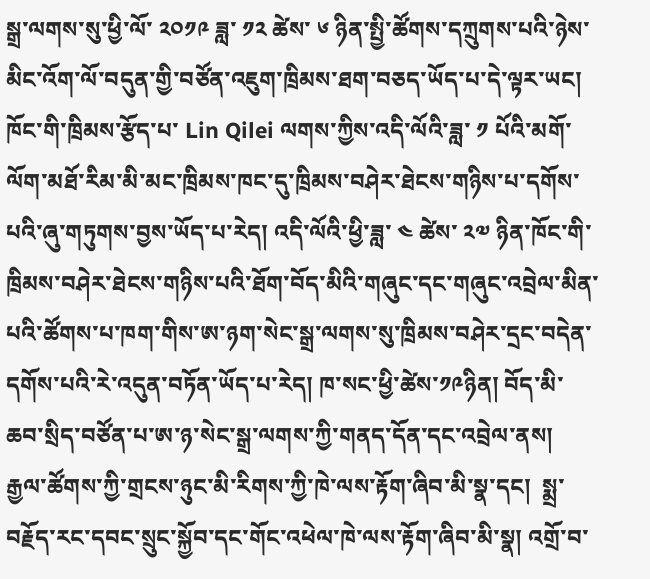སྒྲ་ལགས་སུ་ཕྱི་ལོ་ ༢༠༡༩ ཟླ་ ༡༢ ཚེས་ ༦ ཉིན་སྤྱི་ཚོགས་དཀྲུགས་པའི་ཉེས་མིང་འོག་ལོ་བདུན་གྱི་བཙོན་འཇུག་ཁྲིམས་ཐག་བཅད་ཡོད་པ་དེ་ལྟར་ཡང། ཁོང་གི་ཁྲིམས་རྩོད་པ་ Lin Qilei ལགས་ཀྱིས་འདི་ལོའི་ཟླ་ ༡ པོའི་མགོ་ལོག་མཐོ་རིམ་མི་མང་ཁྲིམས་ཁང་དུ་ཁྲིམས་བཤེར་ཐེངས་གཉིས་པ་དགོས་པའི་ཞུ་གཏུགས་བྱས་ཡོད་པ་རེད། འདི་ལོའི་ཕྱི་ཟླ་ ༤ ཚེས་ ༢༧ ཉིན་ཁོང་གི་ཁྲིམས་བཤེར་ཐེངས་གཉིས་པའི་ཐོག་བོད་མིའི་གཞུང་དང་གཞུང་འབྲེལ་མིན་པའི་ཚོགས་པ་ཁག་གིས་ཨ་ཉག་སེང་སྒྲ་ལགས་སུ་ཁྲིམས་བཤེར་དྲང་བདེན་དགོས་པའི་རེ་འདུན་བཏོན་ཡོད་པ་རེད། ཁ་སང་ཕྱི་ཚེས་༡༩ཉིན། བོད་མི་ཆབ་སྲིད་བཙོན་པ་ཨ་ཉ་སེང་སྒྲ་ལགས་ཀྱི་གནད་དོན་དང་འབྲེལ་ནས། རྒྱལ་ཚོགས་ཀྱི་གྲངས་ཉུང་མི་རིགས་ཀྱི་ཁེ་ལས་རྟོག་ཞིབ་མི་སྣ་དང།  སྨྲ་བརྗོད་རང་དབང་སྲུང་སྐྱོབ་དང་གོང་འཕེལ་ཁེ་ལས་རྟོག་ཞིབ་མི་སྣ། འགྲོ་བ་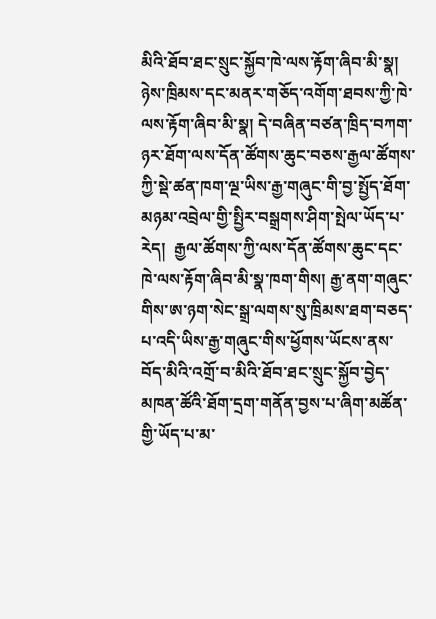མིའི་ཐོབ་ཐང་སྲུང་སྐྱོབ་ཁེ་ལས་རྟོག་ཞིབ་མི་སྣ། ཉེས་ཁྲིམས་དང་མནར་གཅོད་འགོག་ཐབས་ཀྱི་ཁེ་ལས་རྟོག་ཞིབ་མི་སྣ། དེ་བཞིན་བཙན་ཁྲིད་བཀག་ཉར་ཐོག་ལས་དོན་ཚོགས་ཆུང་བཅས་རྒྱལ་ཚོགས་ཀྱི་སྡེ་ཚན་ཁག་ལྔ་ཡིས་རྒྱ་གཞུང་གི་བྱ་སྤྱོད་ཐོག་མཉམ་འབྲེལ་གྱི་སྤྱིར་བསྒྲགས་ཤིག་སྤེལ་ཡོད་པ་རེད།  རྒྱལ་ཚོགས་ཀྱི་ལས་དོན་ཚོགས་ཆུང་དང་ཁེ་ལས་རྟོག་ཞིབ་མི་སྣ་ཁག་གིས། རྒྱ་ནག་གཞུང་གིས་ཨ་ཉག་སེང་སྒྲ་ལགས་སུ་ཁྲིམས་ཐག་བཅད་པ་འདི་ཡིས་རྒྱ་གཞུང་གིས་ཕྱོགས་ཡོངས་ནས་བོད་མིའི་འགྲོ་བ་མིའི་ཐོབ་ཐང་སྲུང་སྐྱོབ་བྱེད་མཁན་ཚོའི་ཐོག་དྲག་གནོན་བྱས་པ་ཞིག་མཚོན་གྱི་ཡོད་པ་མ་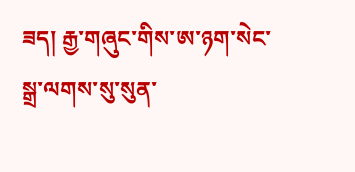ཟད། རྒྱ་གཞུང་གིས་ཨ་ཉག་སེང་སྒྲ་ལགས་སུ་སུན་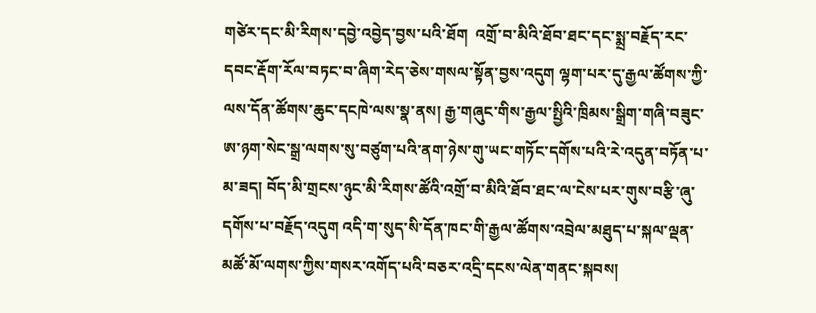གཙེར་དང་མི་རིགས་དབྱེ་འབྱེད་བྱས་པའི་ཐོག  འགྲོ་བ་མིའི་ཐོབ་ཐང་དང་སྨྲ་བརྗོད་རང་དབང་རྡོག་རོལ་བཏང་བ་ཞིག་རེད་ཅེས་གསལ་སྟོན་བྱས་འདུག ལྷག་པར་དུ་རྒྱལ་ཚོགས་ཀྱི་ལས་དོན་ཚོགས་ཆུང་དངཁེ་ལས་སྣ་ནས། རྒྱ་གཞུང་གིས་རྒྱལ་སྤྱིའི་ཁྲིམས་སྒྲིག་གཞི་བཟུང་ཨ་ཉག་སེང་སྒྲ་ལགས་སུ་བཙུག་པའི་ནག་ཉེས་གུ་ཡང་གཏོང་དགོས་པའི་རེ་འདུན་བཏོན་པ་མ་ཟད། བོད་མི་གྲངས་ཉུང་མི་རིགས་ཚོའི་འགྲོ་བ་མིའི་ཐོབ་ཐང་ལ་ངེས་པར་གུས་བརྩི་ཞུ་དགོས་པ་བརྗོད་འདུག འདི་ག་སུད་སི་དོན་ཁང་གི་རྒྱལ་ཚོགས་འབྲེལ་མཐུད་པ་སྐལ་ལྡན་མཚོ་མོ་ལགས་ཀྱིས་གསར་འགོད་པའི་བཅར་འདྲི་དངས་ལེན་གནང་སྐབས།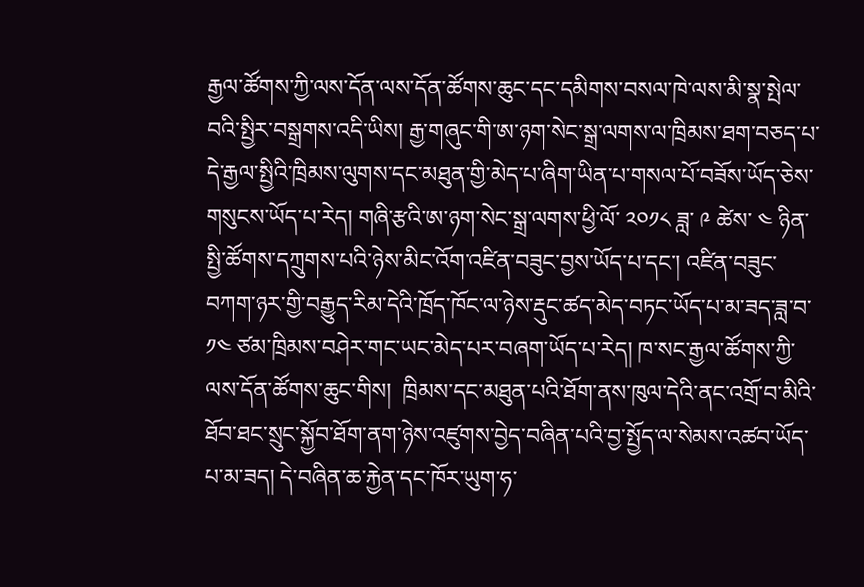རྒྱལ་ཚོགས་ཀྱི་ལས་དོན་ལས་དོན་ཚོགས་ཆུང་དང་དམིགས་བསལ་ཁེ་ལས་མི་སྣ་སྤེལ་བའི་སྤྱིར་བསྒྲགས་འདི་ཡིས། རྒྱ་གཞུང་གི་ཨ་ཉག་སེང་སྒྲ་ལགས་ལ་ཁྲིམས་ཐག་བཅད་པ་དེ་རྒྱལ་སྤྱིའི་ཁྲིམས་ལུགས་དང་མཐུན་གྱི་མེད་པ་ཞིག་ཡིན་པ་གསལ་པོ་བཟོས་ཡོད་ཅེས་གསུངས་ཡོད་པ་རེད། གཞི་རྩའི་ཨ་ཉག་སེང་སྒྲ་ལགས་ཕྱི་ལོ་ ༢༠༡༨ ཟླ་ ༩ ཚེས་ ༤ ཉིན་སྤྱི་ཚོགས་དཀྲུགས་པའི་ཉེས་མིང་འོག་འཛིན་བཟུང་བྱས་ཡོད་པ་དང་། འཛིན་བཟུང་བཀག་ཉར་གྱི་བརྒྱུད་རིམ་དེའི་ཁྲོད་ཁོང་ལ་ཉེས་རྡུང་ཚད་མེད་བཏང་ཡོད་པ་མ་ཟད་ཟླ་བ་ ༡༤ ཙམ་ཁྲིམས་བཤེར་གང་ཡང་མེད་པར་བཞག་ཡོད་པ་རེད། ཁ་སང་རྒྱལ་ཚོགས་ཀྱི་ལས་དོན་ཚོགས་ཆུང་གིས།  ཁྲིམས་དང་མཐུན་པའི་ཐོག་ནས་ཁུལ་དེའི་ནང་འགྲོ་བ་མིའི་ཐོབ་ཐང་སྲུང་སྐྱོབ་ཐོག་ནག་ཉེས་འཛུགས་བྱེད་བཞིན་པའི་བྱ་སྤྱོད་ལ་སེམས་འཚབ་ཡོད་པ་མ་ཟད། དེ་བཞིན་ཆ་རྐྱེན་དང་ཁོར་ཡུག་ཧ་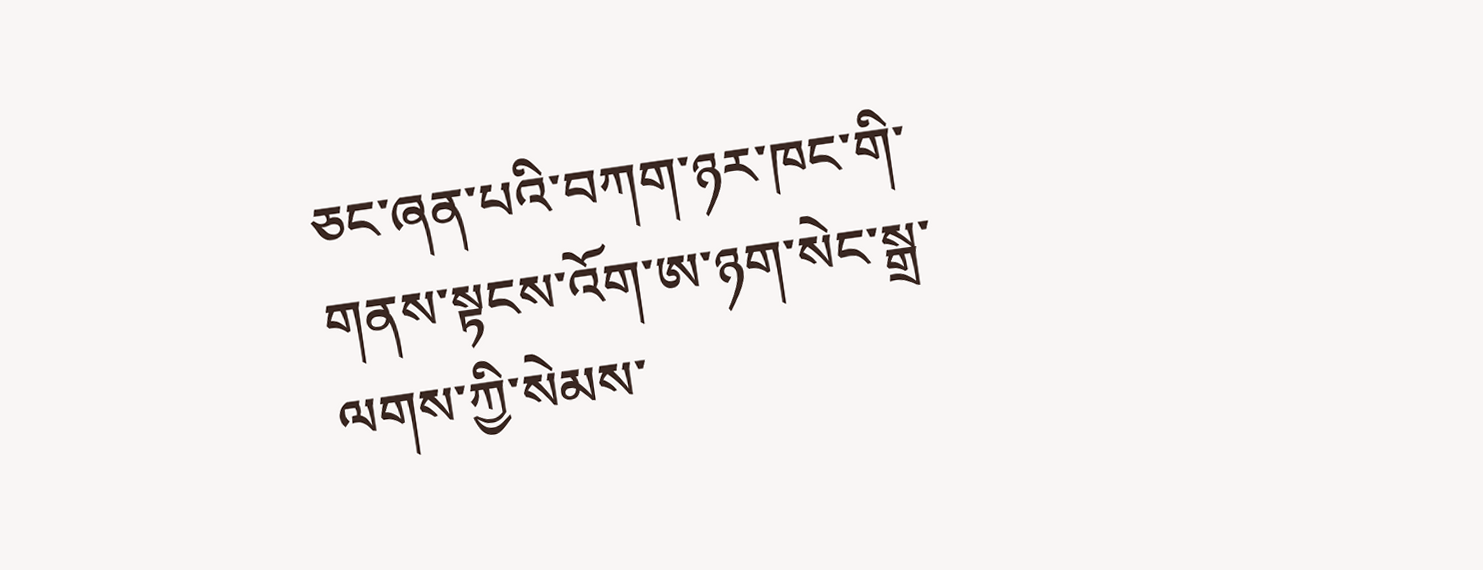ཅང་ཞན་པའི་བཀག་ཉར་ཁང་གི་གནས་སྟངས་འོག་ཨ་ཉག་སེང་སྒྲ་ལགས་ཀྱི་སེམས་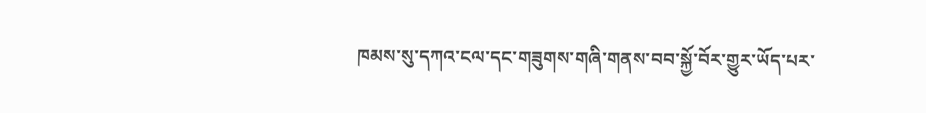ཁམས་སུ་དཀའ་ངལ་དང་གཟུགས་གཞི་གནས་བབ་སྐྱོ་བོར་གྱུར་ཡོད་པར་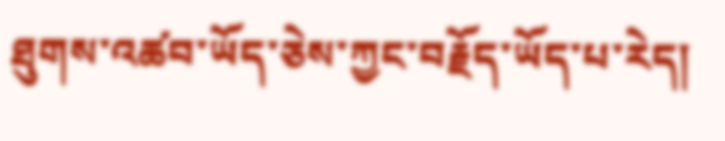ཐུགས་འཚབ་ཡོད་ཅེས་ཀྱང་བརྗོད་ཡོད་པ་རེད།